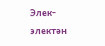Элек-электән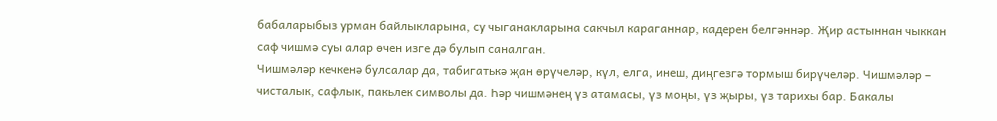бабаларыбыз урман байлыкларына, су чыганакларына сакчыл караганнар, кадерен белгәннәр. Җир астыннан чыккан саф чишмә суы алар өчен изге дә булып саналган.
Чишмәләр кечкенә булсалар да, табигатькә җан өрүчеләр, күл, елга, инеш, диңгезгә тормыш бирүчеләр. Чишмәләр – чисталык, сафлык, пакьлек символы да. Һәр чишмәнең үз атамасы, үз моңы, үз җыры, үз тарихы бар. Бакалы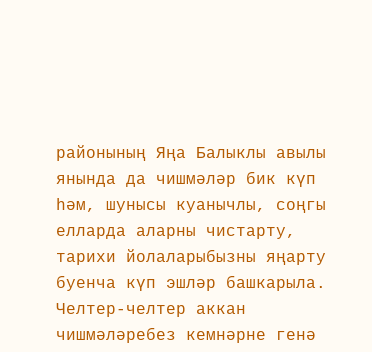районының Яңа Балыклы авылы янында да чишмәләр бик күп һәм, шунысы куанычлы, соңгы елларда аларны чистарту, тарихи йолаларыбызны яңарту буенча күп эшләр башкарыла.
Челтер-челтер аккан чишмәләребез кемнәрне генә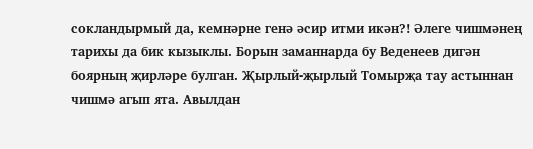сокландырмый да, кемнәрне генә әсир итми икән?! Әлеге чишмәнең тарихы да бик кызыклы. Борын заманнарда бу Веденеев дигән боярның җирләре булган. Җырлый-җырлый Томырҗа тау астыннан чишмә агып ята. Авылдан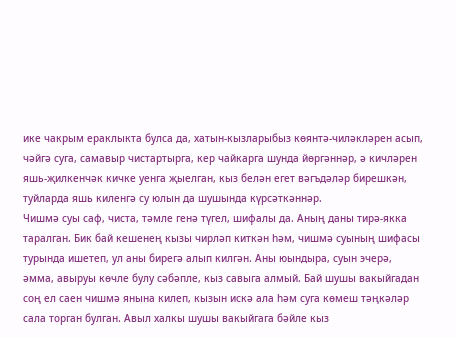ике чакрым ераклыкта булса да, хатын-кызларыбыз көянтә-чиләкләрен асып, чәйгә суга, самавыр чистартырга, кер чайкарга шунда йөргәннәр, ә кичләрен яшь-җилкенчәк кичке уенга җыелган, кыз белән егет вәгъдәләр бирешкән, туйларда яшь киленгә су юлын да шушында күрсәткәннәр.
Чишмә суы саф, чиста, тәмле генә түгел, шифалы да. Аның даны тирә-якка таралган. Бик бай кешенең кызы чирләп киткән һәм, чишмә суының шифасы турында ишетеп, ул аны бирегә алып килгән. Аны юындыра, суын эчерә, әмма, авыруы көчле булу сәбәпле, кыз савыга алмый. Бай шушы вакыйгадан соң ел саен чишмә янына килеп, кызын искә ала һәм суга көмеш тәңкәләр сала торган булган. Авыл халкы шушы вакыйгага бәйле кыз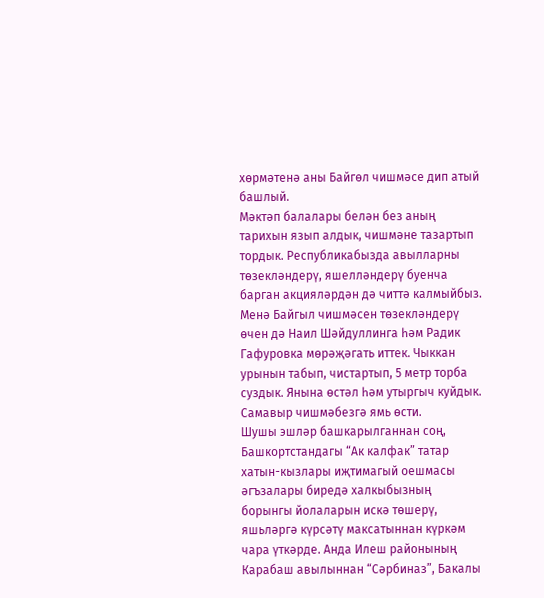хөрмәтенә аны Байгөл чишмәсе дип атый башлый.
Мәктәп балалары белән без аның тарихын язып алдык, чишмәне тазартып тордык. Республикабызда авылларны төзекләндерү, яшелләндерү буенча барган акцияләрдән дә читтә калмыйбыз. Менә Байгыл чишмәсен төзекләндерү өчен дә Наил Шәйдуллинга һәм Радик Гафуровка мөрәҗәгать иттек. Чыккан урынын табып, чистартып, 5 метр торба суздык. Янына өстәл һәм утыргыч куйдык. Самавыр чишмәбезгә ямь өсти.
Шушы эшләр башкарылганнан соң, Башкортстандагы “Ак калфак” татар хатын-кызлары иҗтимагый оешмасы әгъзалары биредә халкыбызның борынгы йолаларын искә төшерү, яшьләргә күрсәтү максатыннан күркәм чара үткәрде. Анда Илеш районының Карабаш авылыннан “Сәрбиназ”, Бакалы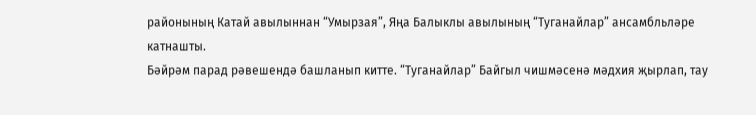районының Катай авылыннан “Умырзая”, Яңа Балыклы авылының “Туганайлар” ансамбльләре катнашты.
Бәйрәм парад рәвешендә башланып китте. “Туганайлар” Байгыл чишмәсенә мәдхия җырлап, тау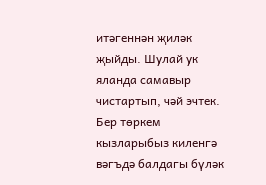итәгеннән җиләк җыйды. Шулай ук яланда самавыр чистартып, чәй эчтек. Бер төркем кызларыбыз киленгә вәгъдә балдагы бүләк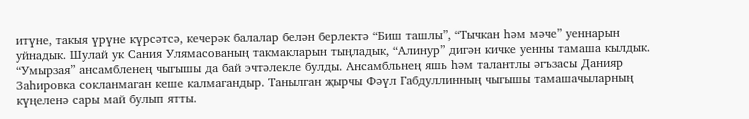итүне, такыя үрүне күрсәтсә, кечерәк балалар белән берлектә “Биш ташлы”, “Тычкан һәм мәче” уеннарын уйнадык. Шулай ук Сания Улямасованың такмакларын тыңладык, “Алинур” дигән кичке уенны тамаша кылдык.
“Умырзая” ансамбленең чыгышы да бай эчтәлекле булды. Ансамбльнең яшь һәм талантлы әгъзасы Данияр Заһировка сокланмаган кеше калмагандыр. Танылган җырчы Фәүл Габдуллинның чыгышы тамашачыларның күңеленә сары май булып ятты.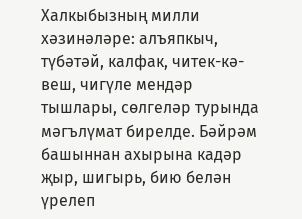Халкыбызның милли хәзинәләре: алъяпкыч, түбәтәй, калфак, читек-кә-веш, чигүле мендәр тышлары, сөлгеләр турында мәгълүмат бирелде. Бәйрәм башыннан ахырына кадәр җыр, шигырь, бию белән үрелеп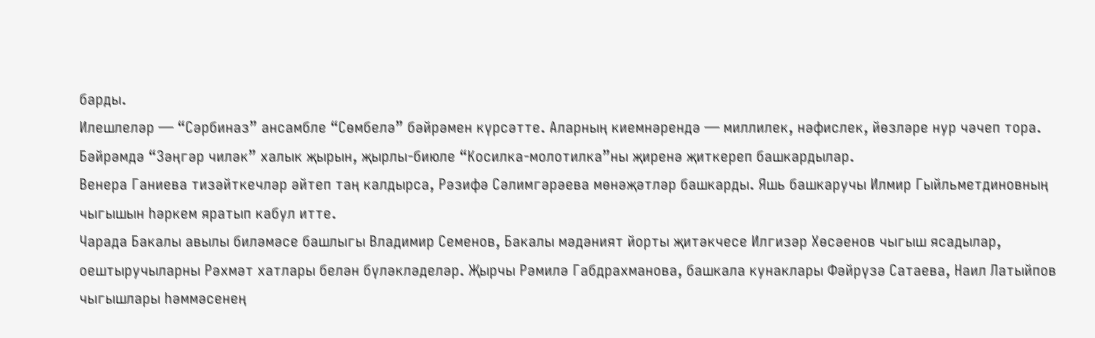барды.
Илешлеләр — “Сәрбиназ” ансамбле “Сөмбелә” бәйрәмен күрсәтте. Аларның киемнәрендә — миллилек, нәфислек, йөзләре нур чәчеп тора. Бәйрәмдә “Зәңгәр чиләк” халык җырын, җырлы-биюле “Косилка-молотилка”ны җиренә җиткереп башкардылар.
Венера Ганиева тизәйткечләр әйтеп таң калдырса, Рәзифә Сәлимгәрәева мөнәҗәтләр башкарды. Яшь башкаручы Илмир Гыйльметдиновның чыгышын һәркем яратып кабул итте.
Чарада Бакалы авылы биләмәсе башлыгы Владимир Семенов, Бакалы мәдәният йорты җитәкчесе Илгизәр Хөсәенов чыгыш ясадылар, оештыручыларны Рәхмәт хатлары белән бүләкләделәр. Җырчы Рәмилә Габдрахманова, башкала кунаклары Фәйрүзә Сатаева, Наил Латыйпов чыгышлары һәммәсенең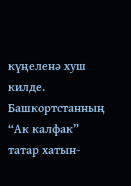күңеленә хуш килде.
Башкортстанның “Ак калфак” татар хатын-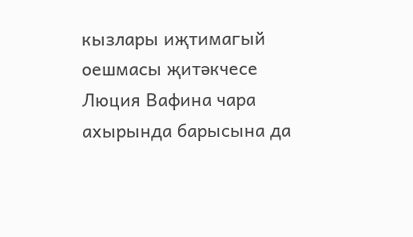кызлары иҗтимагый оешмасы җитәкчесе Люция Вафина чара ахырында барысына да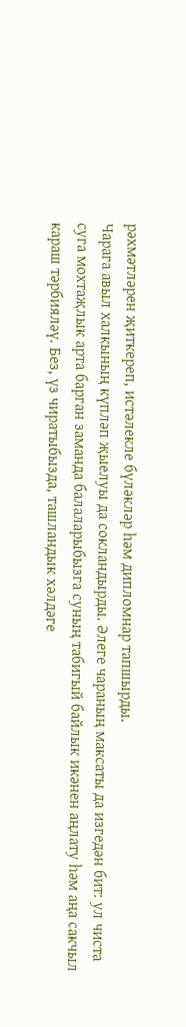рәхмәтләрен җиткереп, истәлекле бүләкләр һәм дипломнар тапшырды.
Чарага авыл халкының күпләп җыелуы да сокландырды. Әлеге чараның максаты да изгедән бит: ул чиста суга мохтаҗлык арта барган заманда балаларыбызга суның табигый байлык икәнен аңлату һәм аңа сакчыл караш тәрбияләү. Без, үз чиратыбызда, ташландык хәлдәге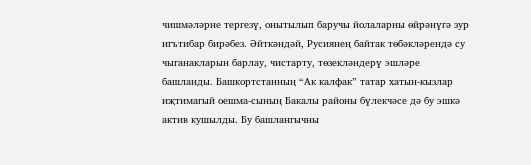чишмәләрне тергезү, онытылып баручы йолаларны өйрәнүгә зур игътибар бирәбез. Әйткәндәй, Русиянең байтак төбәкләрендә су чыганакларын барлау, чистарту, төзекләндерү эшләре башланды. Башкортстанның “Ак калфак” татар хатын-кызлар иҗтимагый оешма-сының Бакалы районы бүлекчәсе дә бу эшкә актив кушылды. Бу башлангычны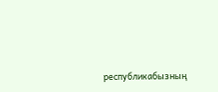республикабызның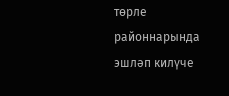төрле районнарында эшләп килүче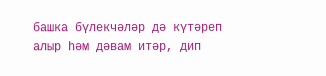башка бүлекчәләр дә күтәреп алыр һәм дәвам итәр, дип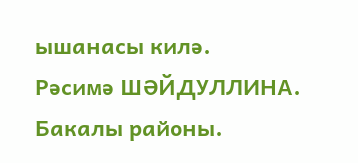ышанасы килә.
Рәсимә ШӘЙДУЛЛИНА.
Бакалы районы.